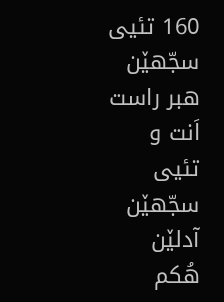160 تئیی سجّهێن هبر راست اَنت و تئیی سجّهێن آدلێن هُکم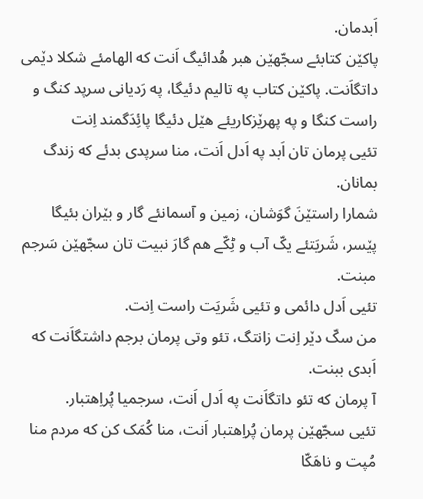اَبدمان.
پاکێن کتابئے سجّهێن هبر هُدائیگ اَنت که الهامئے شکلا دێمی داتگاَنت. پاکێن کتاب په تالیم دئیگا، په رَدیانی سرپد کنگ و راست کنگا و په پهرێزکاریئے هێل دئیگا پائِدَگمند اِنت
تئیی پرمان تان اَبد په اَدل اَنت، منا سرپدی بدئے که زندگ بمانان.
شمارا راستێنَ گوَشان، زمین و آسمانئے گار و بێران بئیگا پێسر، شَریَتئے یکّ آب و ٹِکّے هم گارَ نبیت تان سجّهێن سَرجم مبنت.
تئیی اَدل دائمی و تئیی شَریَت راست اِنت.
من سکّ دێر اِنت زانتگ، تئو وتی پرمان برجم داشتگاَنت که اَبدی ببنت.
آ پرمان که تئو داتگاَنت په اَدل اَنت، سرجمیا پُراِهتبار.
تئیی سجّهێن پرمان پُراِهتبار اَنت، منا کُمَک کن که مردم منا مُپت و ناهَکّا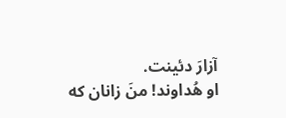آزارَ دئینت.
او هُداوند! منَ زانان که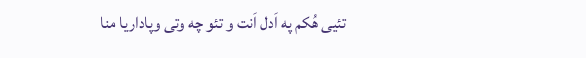تئیی هُکم په اَدل اَنت و تئو چه وتی وپاداریا منا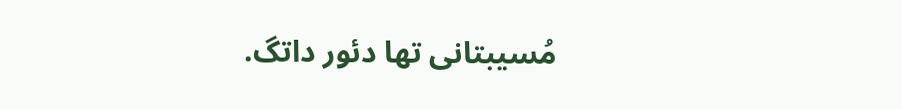مُسیبتانی تها دئور داتگ.